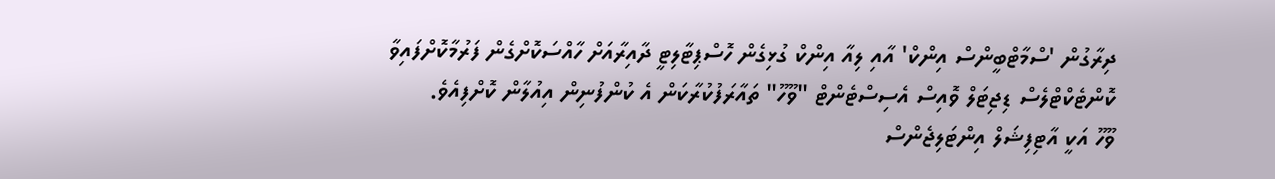ދިރާގުން 'ސްމާޓްބީންސް އިންކް' އާއި ލިއާ އިންކް ގުޅިގެން ހޮސްޕިޓާލިޓީ ދާއިރާއަށް ހާއްސަކޮށްގެން ފަރުމާކޮށްފައިވާ ކޮންޓެކްޓްލެސް ޑިޖިޓަލް ވޮއިސް އެސިސްޓެންޓް "ވޫހޫ" ތައާރަފުކުރާކަން އެ ކުންފުނިން އިއުލާން ކޮށްފިއެވެ.
ވޫހޫ އަކީ އާޓިފިޝަލް އިންޓަލިޖެންސް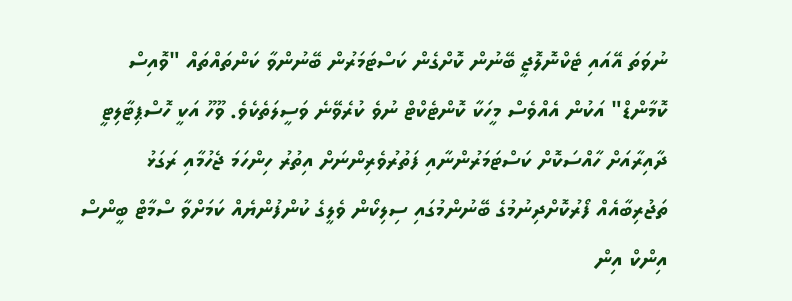ނުވަތަ އޭއައި ޓެކްނޮލޮޖީ ބޭނުން ކޮށްގެން ކަސްޓަމަރުން ބޭނުންވާ ކަންތައްތައް "ވޮއިސް ކޮމާންޑް" އަކުން އެއްވެސް މީހަކާ ކޮންޓެކްޓް ނުވެ ކުރެވޭނެ ވަސީލަތެކެވެ. ވޫހޫ އަކީ ހޮސްޕިޓާލިޓީ ދާއިރާއަށް ހާއްސަކޮށް ކަސްޓަމަރުންނާއި ފަތުރުވެރިންނަށް އިތުރު ހިންހަމަ ޖެހުމާއި ރަގަޅު ތަޖުރިބާއެއް ފޯރުކޮށްދިނުމުގެ ބޭނުންމުގައި ސިލިކޯން ވެލީގެ ކުންފުންޔެއް ކަމަށްވާ ސްމާޓް ބީންސް އިންކް އިން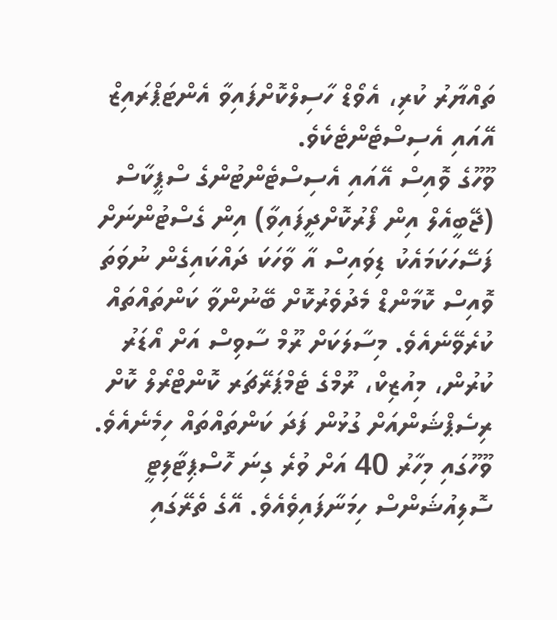ތައްޔާރު ކުރި، އެވޯޑް ހާސިލްކޮށްފައިވާ އެންޓަޕްރައިޒް އޭއައި އެސިސްޓެންޓެކެވެ.
ވޫހޫގެ ވޮއިސް އޭއައި އެސިސްޓެންޓުންގެ ސްޕީކާސް (ޖޭބީއެލް އިން ފޯރުކޮށްދީފައިވާ) އިން ގެސްޓުންނަށް ފަސޭހަކަމައެކު ޑިވައިސް އާ ވާހަކަ ދައްކައިގެން ނުވަތަ ވޮއިސް ކޮމާންޑް މެދުވެރުކޮށް ބޭނުންވާ ކަންތައްތައް ކުރެވޭނެއެވެ. މިސާލަކަށް ރޫމް ސާވިސް އަށް އޯޑަރު ކުރުން، މިއުޒިކް، ރޫމްގެ ޓެމްޕަރޭޗަރ ކޮންޓްރޯލް ކޮށް ރިސެޕްޝަންއަށް ގުޅުން ފަދަ ކަންތައްތައް ހިމެނެއެވެ.
ވޫހޫގައި މިހާރު 40 އަށް ވުރެ ގިނަ ހޮސްޕިޓާލިޓީ ސޮލިއުޝަންސް ހިމަނާފައިވެއެވެ. އޭގެ ތެރޭގައި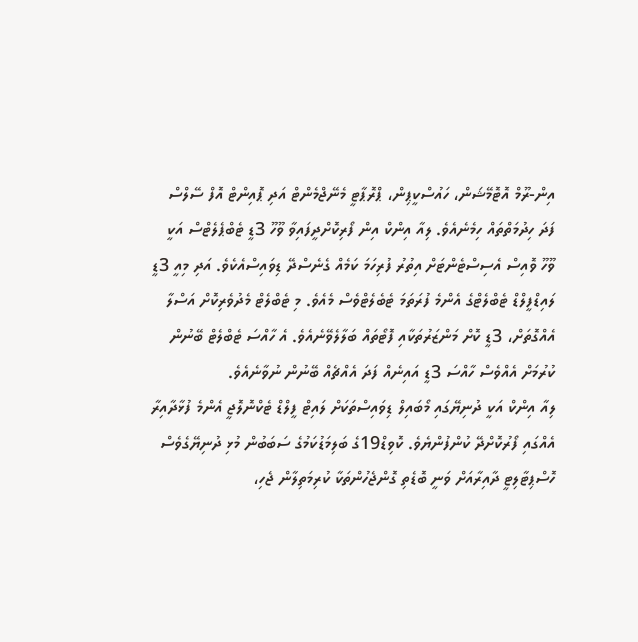އިން-ރޫމް އޮޓޮމޭޝަން، ހައުސްކީޕިން، ޕްރޮޕާޓީ މެނޭޖްމެންޓް އަދި ޕޮއިންޓް އޮފް ސޭލްސް ފަދަ ހިދުމަތްތައް ހިމެނެއެވެ. ލިއާ އިންކް އިން ފޯރިކޮށްދީފައިވާ ވޫހޫ 3ޑީ ޓެބްޕެލެޓްސް އަކީ ވޫހޫ ވޮއިސް އެސިސްޓެންޓަށް އިތުރު ފުރިހަމަ ކަމެއް ގެނެސްދޭ ޑިވައިސްއެކެވެ. އަދި މިއީ 3ޑީ ލައިޑްފީލްޑް ޓެބްލެޓްގެ އެންމެ ފުރަތަމަ ޓެބެލެޓްވެސް މެއެވެ. މި ޓެބްލެޓް މެދުވެރިކޮށް އަސްލާ އެއްގޮތަށް، 3ޑީ ކޮށް މަންޒަރުތަކާއި ފޮޓޯތައް ބަލާލެވޭނެއެވެ. އެ ހާއްސަ ޓެބްލެޓް ބޭނުން ކުރުމަށް އެއްވެސް ހާއްސަ 3ޑީ އައިނެއް ފަދަ އެއްޗެއް ބޭނުން ނުވާނެއެވެ.
ލިއާ އިންކް އަކީ ދުނިޔޭގައި މޯބައިލް ޑިވައިސްތަކަށް ލައިޓް ފީލްޑް ޓެކްނޮލޮޖީ އެންމެ ފުޅާދާއިރާ އެއްގައި ފޯރުކޮށްދޭ ކުންފުންޔެވެ. ކޮވިޑް19ގެ ބަލިމަޑުކަމުގެ ސަބަބުން މުޅި ދުނިޔޭގެވެސް ހޮސްޕިޓާލިޓީ ދާއިރާއަށް ވަނީ ބޮޑެތި ގޮންޖެހުންތަކާ ކުރިމަތިލާން ޖެހި،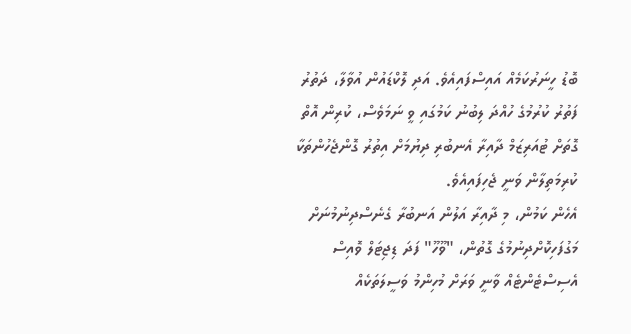ބޮޑު ހީނަރުކަމެއް އައިސްފައިއެވެ. އަދި ލޮކްޑައުން އުވާލާ، ދަތުރު ފަތުރު ކުރުމުގެ ހުއްދަ ލިބުނު ކަމުގައި ވީ ނަމަވެސް، ކުރިން އޮތް ގޮތަށް ޓުއަރިޒަމް ދާއިރާ އެނބުރި ދިޔުމަށް އިތުރު ގޮންޖެހުންތަކާ ކުރިމަތިލާން ވަނީ ޖެހިފައިއެވެ.
އެހެން ކަމުން، މި ދާއިރާ އަލުން އަނބުރާ ގެނެސްދިނުމުނަށް މަގުފަހިކޮށްދިނުމުގެ ގޮތުން، "ވޫހޫ" ފަދަ ޑިޖިޓަލް ވޮއިސް އެސިސްޓެންޓެއް ވާނީ ވަރަށް މުހިންމު ވަސީލަތަކެއް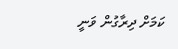ކަމަށް ދިރާގުން ވަނީ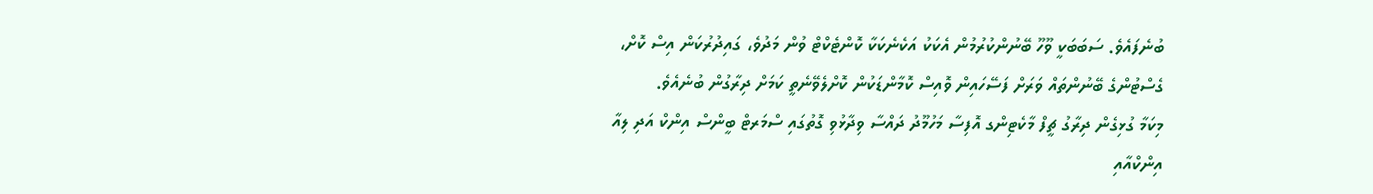ބުނެފައެވެ. ސަބަބަކީ ވޫހޫ ބޭނުންކުރުމުން އެކަކު އަކެނެކަކާ ކޮންޓެކްޓް ވުން މަދުވެ، ގައިދުރުކަން އިސް ކޮށް، ގެސްޓުންގެ ބޭނުންތައް ވަރަށް ފަސޭހައިން ވޮއިސް ކޮމާންޑަކުން ކޮށްލެވޭނެތީ ކަމަށް ދިރާގުން ބުނެއެވެ.
މިކަމާ ގުޅިގެން ދިރާގު ޗީފް މާކެޓިންގ އޮފިސާ މަހުމޫދު ދައްސާ ވިދާޅުވި ގޮތުގައި ސްމަރޓް ބީންސް އިންކް އަދި ލިއާ އިންކްއާއި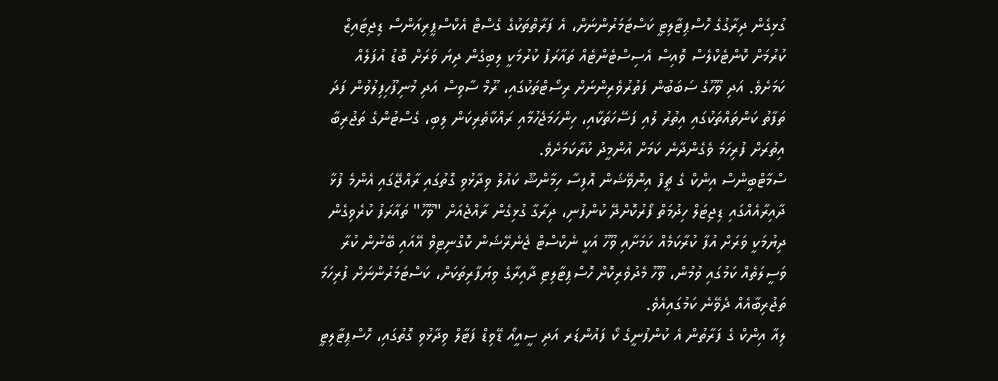ގުޅިގެން ދިރާގުގެ ހޮސްޕިޓާލިޓީ ކަސްޓަމަރުންނަށް، އެ ފަރާތްތަކުގެ ގެސްޓް އެކްސްޕީރިއަންސް ޑިޖިޓައިޒް ކުރުމަށް ކޮންޓެކްލެސް ވޮއިސް އެސިސްޓެންޓެއް ތައާރަފު ކުރުމަކީ ލިބިގެން ދިޔަ ވަރަށް ބޮޑު އުފަލެއް ކަމަށެވެ. އަދި ވޫހޫގެ ސަބަބުން ފަތުރުވެރިންނަށް ރިސޯޓްތަކުގައި، ރޫމް ސާވިސް އަދި މުނިފޫހިފިލުވުން ފަދަ ތަފާތު ކަންތައްތަކުގައި އިތުރު ލުއި ފަސޭހަތަކާއި، ހިންހަމަޖެހުމާއި ރައްކާތެރިކަން ލިބި، ގެސްޓުންގެ ތަޖުރިބާ އިތުރަށް ފުރިހަމަ ވެގެންދާނެ ކަމަށް އުންމީދު ކުރާކަމަށެވެ.
ސްމާޓްބީންސް އިންކް ގެ ޗީފް އިނޮވޭޝަން އޮފިސާ ހިމާންޝޫ ކައުލް ވިދާޅުވި ގޮތުގައި ރާއްޖޭގައި އެންމެ ފުޅާ ދާއިރާއެއްގައި ޑިޖިޓަލް ހިދުމަތް ފޯރުކޮށްދޭ ކުންފުނި، ދިރާގާ ގުޅިގެން ރާއްޖެއަށް "ވޫހޫ" ތައާރަފު ކުރެވިގެން ދިޔުމަކީ ވަރަށް އުފާ ކުރާކަމެއް ކަމަށާއި ވޫހޫ އަކީ ނެކްސްޓް ޖެނެރޭޝަން ކޮގްނިޓިވް އޭއައި ބޭނުން ކުރާ ވަސީލަތެއް ކަމުގައި ވުމުން، ވޫހޫ މެދުވެރިކޮށް ހޮސްޕިޓާލިޓި ދާއިރާގެ ވިޔަފާރިތަކަށް، ކަސްޓަމަރުންނަށް ފުރިހަމަ ތަޖުރިބާއެއް ދެވޭނެ ކަމުގައިއެވެ.
ލިއާ އިންކް ގެ ފަރާތުން އެ ކުންފުނީގެ ކޯ ފައުންޑަރ އަދި ސީއީއޯ ޑޭވިޑް ފަޓާލް ވިދާޅުވި ގޮތުގައި، ހޮސްޕިޓާލިޓީ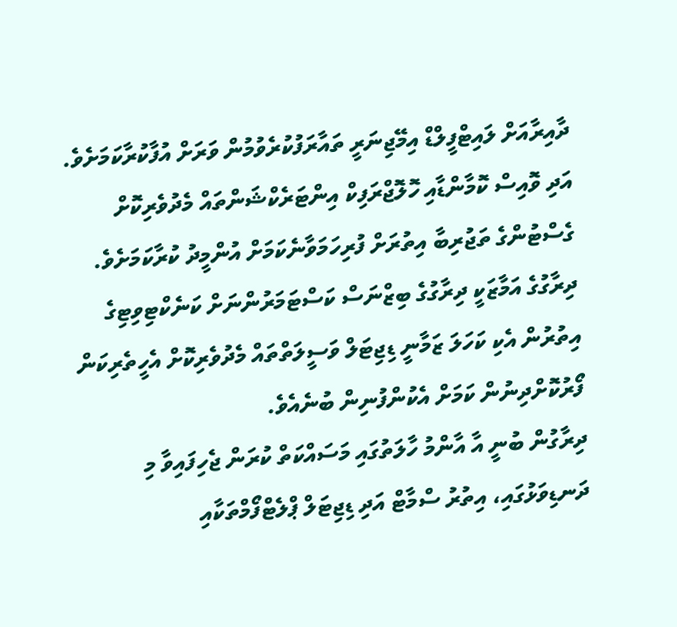ދާއިރާއަށް ލައިޓްފީލްޑް އިމޭޖިނަރީ ތައާރަފުކުރެވުމުން ވަރަށް އުފާކުރާކަމަށެވެ. އަދި ވޮއިސް ކޮމާންޑާއި ހޮލޮޖްރަފިކް އިންޓަރެކްޝަންތައް މެދުވެރިކޮށް ގެސްޓުންގެ ތަޖުރިބާ އިތުރަށް ފުރިހަމަވާނެކަމަށް އުންމީދު ކުރާކަމަށެވެ.
ދިރާގުގެ އަމާޒަކީ ދިރާގުގެ ބިޒްނަސް ކަސްޓަމަރުންނަށް ކަނެކްޓިވިޓިގެ އިތުރުން އެކި ކަހަލަ ޒަމާނީ ޑިޖިޓަލް ވަސީލަތްތައް މެދުވެރިކޮށް އެހީތެރިކަން ފޯރުކޮށްދިނުން ކަމަށް އެކުންފުނިން ބުނެއެވެ.
ދިރާގުން ބުނީ އާ އާންމު ހާލަތުގައި މަސައްކަތް ކުރަން ޖެހިފައިވާ މި ދަނޑިވަޅުގައި، އިތުރު ސްމާޓް އަދި ޑިޖިޓަލް ޕްލެޓްފޯމްތަކާއި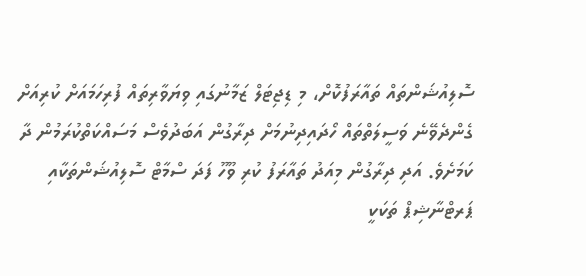ސޮލިއުޝަންތައް ތައާރަފުކޮށް، މި ޑިޖިޓަލް ޒަމާނުގައި ވިޔަވާރިތައް ފުރިހަމައަށް ކުރިއަށް ގެންދެވޭނެ ވަސީލަތްތައް ހޯދައިދިނުމަށް ދިރާގުން އަބަދުވެސް މަސައްކަތްކުރަމުން ދާ ކަމަށެވެ. އަދި ދިރާގުން މިއަދު ތައާރަފު ކުރި ވޫހޫ ފަދަ ސްމާޓް ސޮލިއުޝަންތަކާއި ޕަރޓްނާޝިޕް ތަކަކީ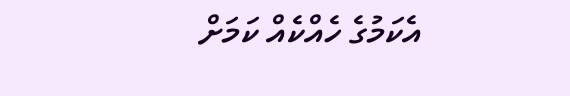އެކަމުގެ ހެއްކެއް ކަމަށް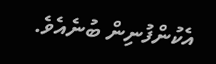އެކުންފުނިން ބުނެއެވެ.